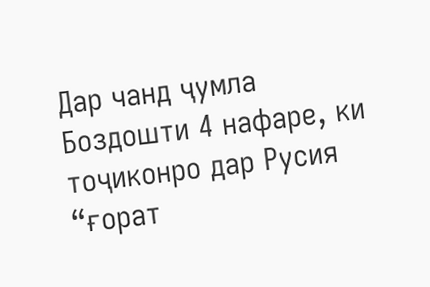Дар чанд ҷумла
Боздошти 4 нафаре, ки тоҷиконро дар Русия “ғорат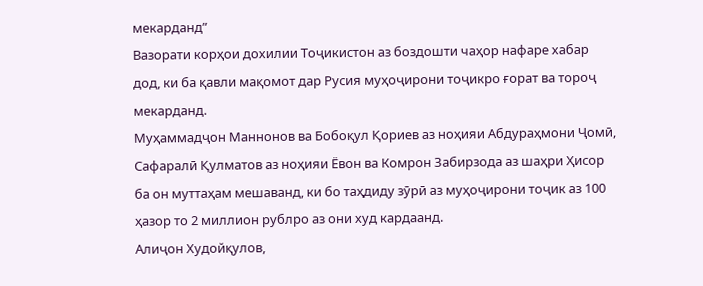мекарданд”
Вазорати корҳои дохилии Тоҷикистон аз боздошти чаҳор нафаре хабар дод, ки ба қавли мақомот дар Русия муҳоҷирони тоҷикро ғорат ва тороҷ мекарданд.
Муҳаммадҷон Маннонов ва Бобоқул Қориев аз ноҳияи Абдураҳмони Ҷомӣ, Сафаралӣ Қулматов аз ноҳияи Ёвон ва Комрон Забирзода аз шаҳри Ҳисор ба он муттаҳам мешаванд, ки бо таҳдиду зӯрӣ аз муҳоҷирони тоҷик аз 100 ҳазор то 2 миллион рублро аз они худ кардаанд.
Алиҷон Худойқулов,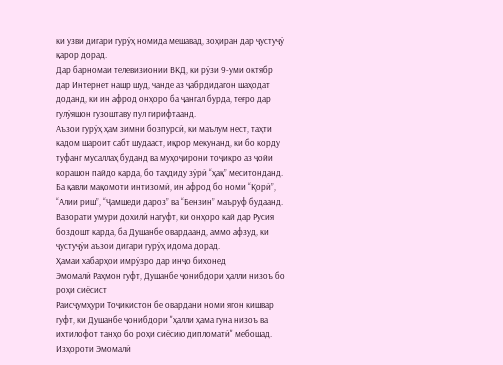ки узви дигари гурӯҳ номида мешавад, зоҳиран дар ҷустуҷӯ қарор дорад.
Дар барномаи телевизионии ВКД, ки рӯзи 9-уми октябр дар Интернет нашр шуд, чанде аз ҷабрдидагон шаҳодат доданд, ки ин афрод онҳоро ба ҷангал бурда, теғро дар гулӯяшон гузоштаву пул гирифтаанд.
Аъзои гурӯҳ ҳам зимни бозпурсӣ, ки маълум нест, таҳти кадом шароит сабт шудааст, иқрор мекунанд, ки бо корду туфанг мусаллаҳ буданд ва муҳоҷирони тоҷикро аз ҷойи корашон пайдо карда, бо таҳдиду зӯрӣ “ҳақ” меситонданд.
Ба қавли мақомоти интизомӣ, ин афрод бо номи “Қорӣ”, “Алии риш”, “Ҷамшеди дароз” ва “Бензин” маъруф будаанд.
Вазорати умури дохилӣ нагуфт, ки онҳоро кай дар Русия боздошт карда, ба Душанбе овардаанд, аммо афзуд, ки ҷустуҷӯи аъзои дигари гурӯҳ идома дорад.
Ҳамаи хабарҳои имрӯзро дар инҷо бихонед
Эмомалӣ Раҳмон гуфт, Душанбе ҷонибдори ҳалли низоъ бо роҳи сиёсист
Раисҷумҳури Тоҷикистон бе овардани номи ягон кишвар гуфт, ки Душанбе ҷонибдори "ҳалли ҳама гуна низоъ ва ихтилофот танҳо бо роҳи сиёсию дипломатӣ" мебошад.
Изҳороти Эмомалӣ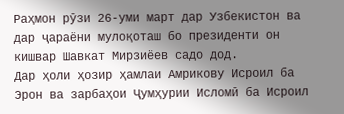Раҳмон рӯзи 26-уми март дар Узбекистон ва дар ҷараёни мулоқоташ бо президенти он кишвар Шавкат Мирзиёев садо дод.
Дар ҳоли ҳозир ҳамлаи Амрикову Исроил ба Эрон ва зарбаҳои Ҷумҳурии Исломӣ ба Исроил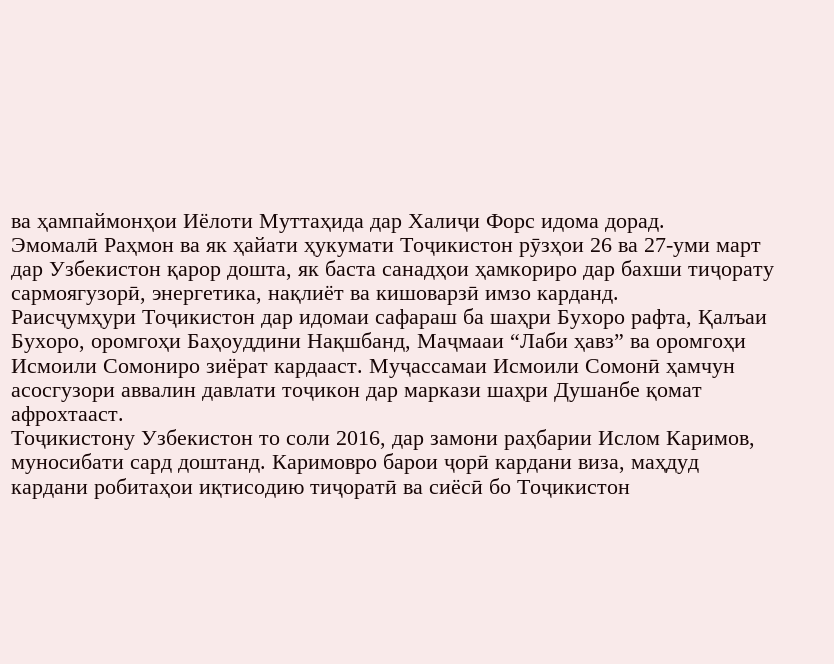ва ҳампаймонҳои Иёлоти Муттаҳида дар Халиҷи Форс идома дорад.
Эмомалӣ Раҳмон ва як ҳайати ҳукумати Тоҷикистон рӯзҳои 26 ва 27-уми март дар Узбекистон қарор дошта, як баста санадҳои ҳамкориро дар бахши тиҷорату сармоягузорӣ, энергетика, нақлиёт ва кишоварзӣ имзо карданд.
Раисҷумҳури Тоҷикистон дар идомаи сафараш ба шаҳри Бухоро рафта, Қалъаи Бухоро, оромгоҳи Баҳоуддини Нақшбанд, Маҷмааи “Лаби ҳавз” ва оромгоҳи Исмоили Сомониро зиёрат кардааст. Муҷассамаи Исмоили Сомонӣ ҳамчун асосгузори аввалин давлати тоҷикон дар маркази шаҳри Душанбе қомат афрохтааст.
Тоҷикистону Узбекистон то соли 2016, дар замони раҳбарии Ислом Каримов, муносибати сард доштанд. Каримовро барои ҷорӣ кардани виза, маҳдуд кардани робитаҳои иқтисодию тиҷоратӣ ва сиёсӣ бо Тоҷикистон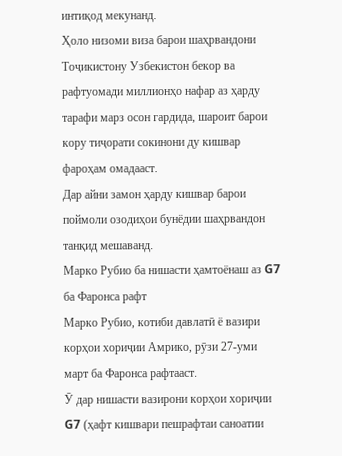интиқод мекунанд.
Ҳоло низоми виза барои шаҳрвандони Тоҷикистону Узбекистон бекор ва рафтуомади миллионҳо нафар аз ҳарду тарафи марз осон гардида, шароит барои кору тиҷорати сокинони ду кишвар фароҳам омадааст.
Дар айни замон ҳарду кишвар барои поймоли озодиҳои бунёдии шаҳрвандон танқид мешаванд.
Марко Рубио ба нишасти ҳамтоёнаш аз G7 ба Фаронса рафт
Марко Рубио, котиби давлатӣ ё вазири корҳои хориҷии Амрико, рӯзи 27-уми март ба Фаронса рафтааст.
Ӯ дар нишасти вазирони корҳои хориҷии G7 (ҳафт кишвари пешрафтаи саноатии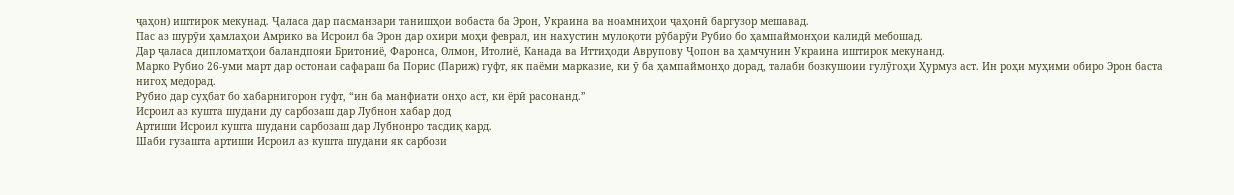ҷаҳон) иштирок мекунад. Ҷаласа дар пасманзари танишҳои вобаста ба Эрон, Украина ва ноамниҳои ҷаҳонӣ баргузор мешавад.
Пас аз шурӯи ҳамлаҳои Амрико ва Исроил ба Эрон дар охири моҳи феврал, ин нахустин мулоқоти рӯбарӯи Рубио бо ҳампаймонҳои калидӣ мебошад.
Дар ҷаласа дипломатҳои баландпояи Бритониё, Фаронса, Олмон, Итолиё, Канада ва Иттиҳоди Аврупову Ҷопон ва ҳамчунин Украина иштирок мекунанд.
Марко Рубио 26-уми март дар остонаи сафараш ба Порис (Париж) гуфт, як паёми марказие, ки ӯ ба ҳампаймонҳо дорад, талаби бозкушоии гулӯгоҳи Ҳурмуз аст. Ин роҳи муҳими обиро Эрон баста нигоҳ медорад.
Рубио дар суҳбат бо хабарнигорон гуфт, “ин ба манфиати онҳо аст, ки ёрӣ расонанд.”
Исроил аз кушта шудани ду сарбозаш дар Лубнон хабар дод
Артиши Исроил кушта шудани сарбозаш дар Лубнонро тасдиқ кард.
Шаби гузашта артиши Исроил аз кушта шудани як сарбози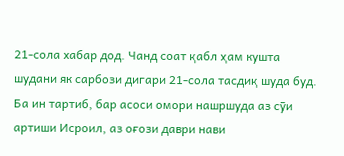21-сола хабар дод. Чанд соат қабл ҳам кушта шудани як сарбози дигари 21-сола тасдиқ шуда буд.
Ба ин тартиб, бар асоси омори нашршуда аз сӯи артиши Исроил, аз оғози даври нави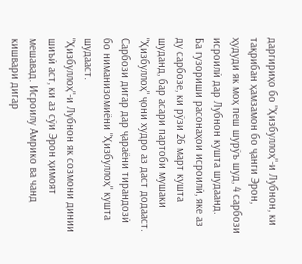даргириҳо бо "Ҳизбуллоҳ"-и Лубнон, ки тақрибан ҳамзамон бо ҷанги Эрон, ҳудуди як моҳ пеш шурӯъ шуд, 4 сарбози исроилӣ дар Лубнон кушта шудаанд.
Ба гузориши расонаҳои исроилӣ, яке аз ду сарбозе, ки рӯзи 26 март кушта шуданд, бар асари партоби мушаки "Ҳизбуллоҳ" ҷони худро аз даст додааст. Сарбози дигар дар ҷараёни тирандозӣ бо ниманизомиёни "Ҳизбуллоҳ" кушта шудааст.
"Ҳизбуллоҳ"-и Лубнон як созмони динии шиъӣ аст, ки аз сӯи Эрон ҳимоят мешавад. Исроилу Амрико ва чанд кишвари дигар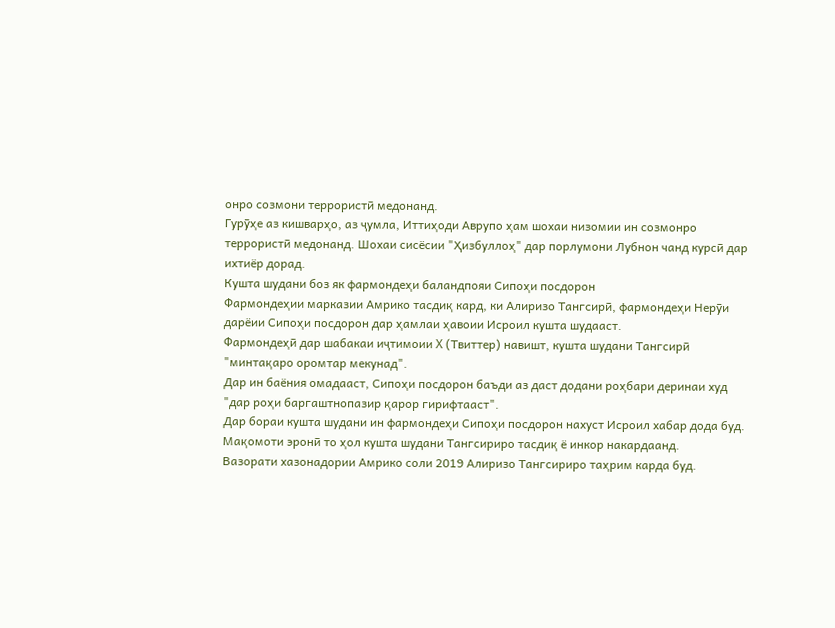онро созмони террористӣ медонанд.
Гурӯҳе аз кишварҳо, аз ҷумла, Иттиҳоди Аврупо ҳам шохаи низомии ин созмонро террористӣ медонанд. Шохаи сисёсии "Ҳизбуллоҳ" дар порлумони Лубнон чанд курсӣ дар ихтиёр дорад.
Кушта шудани боз як фармондеҳи баландпояи Сипоҳи посдорон
Фармондеҳии марказии Амрико тасдиқ кард, ки Алиризо Тангсирӣ, фармондеҳи Нерӯи дарёии Сипоҳи посдорон дар ҳамлаи ҳавоии Исроил кушта шудааст.
Фармондеҳӣ дар шабакаи иҷтимоии X (Твиттер) навишт, кушта шудани Тангсирӣ "минтақаро оромтар мекунад".
Дар ин баёния омадааст, Сипоҳи посдорон баъди аз даст додани роҳбари деринаи худ "дар роҳи баргаштнопазир қарор гирифтааст".
Дар бораи кушта шудани ин фармондеҳи Сипоҳи посдорон нахуст Исроил хабар дода буд.
Мақомоти эронӣ то ҳол кушта шудани Тангсириро тасдиқ ё инкор накардаанд.
Вазорати хазонадории Амрико соли 2019 Алиризо Тангсириро таҳрим карда буд.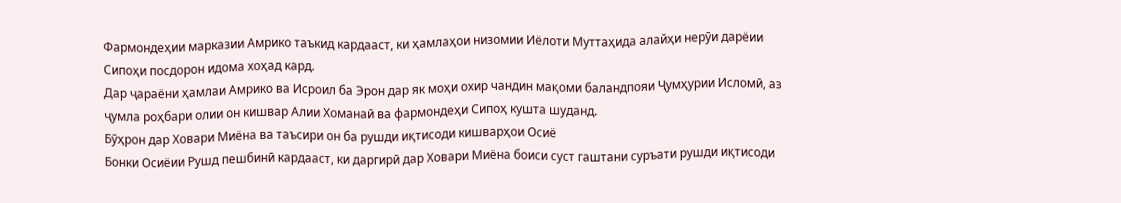Фармондеҳии марказии Амрико таъкид кардааст, ки ҳамлаҳои низомии Иёлоти Муттаҳида алайҳи нерӯи дарёии Сипоҳи посдорон идома хоҳад кард.
Дар ҷараёни ҳамлаи Амрико ва Исроил ба Эрон дар як моҳи охир чандин мақоми баландпояи Ҷумҳурии Исломӣ, аз ҷумла роҳбари олии он кишвар Алии Хоманаӣ ва фармондеҳи Сипоҳ кушта шуданд.
Бӯҳрон дар Ховари Миёна ва таъсири он ба рушди иқтисоди кишварҳои Осиё
Бонки Осиёии Рушд пешбинӣ кардааст, ки даргирӣ дар Ховари Миёна боиси суст гаштани суръати рушди иқтисоди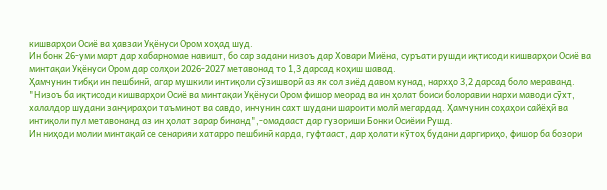кишварҳои Осиё ва ҳавзаи Уқёнуси Ором хоҳад шуд.
Ин бонк 26-уми март дар хабарномае навишт, бо сар задани низоъ дар Ховари Миёна, суръати рушди иқтисоди кишварҳои Осиё ва минтақаи Уқёнуси Ором дар солҳои 2026-2027 метавонад то 1,3 дарсад коҳиш шавад.
Ҳамчунин тибқи ин пешбинӣ, агар мушкили интиқоли сӯзишворӣ аз як сол зиёд давом кунад, нархҳо 3,2 дарсад боло мераванд.
"Низоъ ба иқтисоди кишварҳои Осиё ва минтақаи Уқёнуси Ором фишор меорад ва ин ҳолат боиси болоравии нархи маводи сӯхт, халалдор шудани занҷираҳои таъминот ва савдо, инчунин сахт шудани шароити молӣ мегардад. Ҳамчунин соҳаҳои сайёҳӣ ва интиқоли пул метавонанд аз ин ҳолат зарар бинанд",-омадааст дар гузориши Бонки Осиёии Рушд.
Ин ниҳоди молии минтақаӣ се сенарияи хатарро пешбинӣ карда, гуфтааст, дар ҳолати кӯтоҳ будани даргириҳо, фишор ба бозори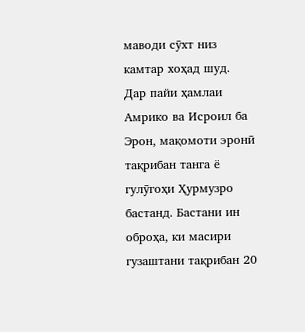маводи сӯхт низ камтар хоҳад шуд.
Дар пайи ҳамлаи Амрико ва Исроил ба Эрон, мақомоти эронӣ тақрибан танга ё гулӯгоҳи Ҳурмузро бастанд. Бастани ин оброҳа, ки масири гузаштани тақрибан 20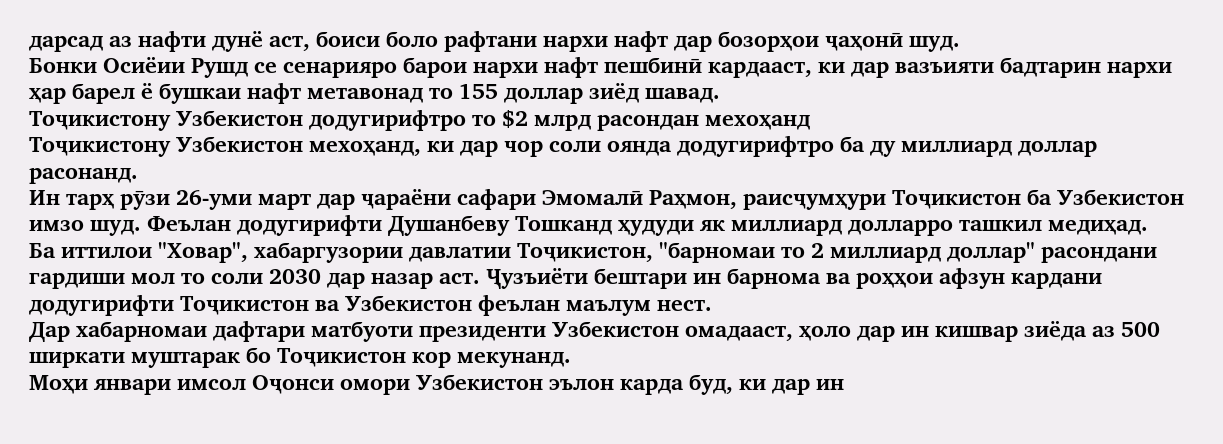дарсад аз нафти дунё аст, боиси боло рафтани нархи нафт дар бозорҳои ҷаҳонӣ шуд.
Бонки Осиёии Рушд се сенарияро барои нархи нафт пешбинӣ кардааст, ки дар вазъияти бадтарин нархи ҳар барел ё бушкаи нафт метавонад то 155 доллар зиёд шавад.
Тоҷикистону Узбекистон додугирифтро то $2 млрд расондан мехоҳанд
Тоҷикистону Узбекистон мехоҳанд, ки дар чор соли оянда додугирифтро ба ду миллиард доллар расонанд.
Ин тарҳ рӯзи 26-уми март дар ҷараёни сафари Эмомалӣ Раҳмон, раисҷумҳури Тоҷикистон ба Узбекистон имзо шуд. Феълан додугирифти Душанбеву Тошканд ҳудуди як миллиард долларро ташкил медиҳад.
Ба иттилои "Ховар", хабаргузории давлатии Тоҷикистон, "барномаи то 2 миллиард доллар" расондани гардиши мол то соли 2030 дар назар аст. Ҷузъиёти бештари ин барнома ва роҳҳои афзун кардани додугирифти Тоҷикистон ва Узбекистон феълан маълум нест.
Дар хабарномаи дафтари матбуоти президенти Узбекистон омадааст, ҳоло дар ин кишвар зиёда аз 500 ширкати муштарак бо Тоҷикистон кор мекунанд.
Моҳи январи имсол Оҷонси омори Узбекистон эълон карда буд, ки дар ин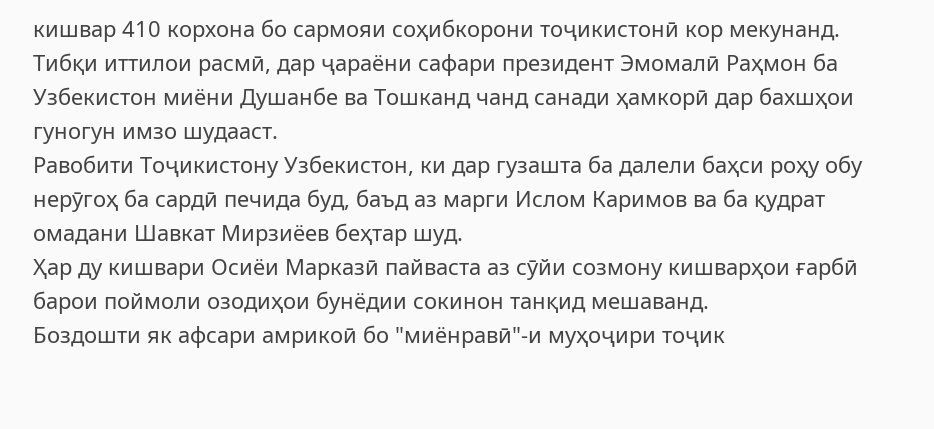кишвар 410 корхона бо сармояи соҳибкорони тоҷикистонӣ кор мекунанд.
Тибқи иттилои расмӣ, дар ҷараёни сафари президент Эмомалӣ Раҳмон ба Узбекистон миёни Душанбе ва Тошканд чанд санади ҳамкорӣ дар бахшҳои гуногун имзо шудааст.
Равобити Тоҷикистону Узбекистон, ки дар гузашта ба далели баҳси роҳу обу нерӯгоҳ ба сардӣ печида буд, баъд аз марги Ислом Каримов ва ба қудрат омадани Шавкат Мирзиёев беҳтар шуд.
Ҳар ду кишвари Осиёи Марказӣ пайваста аз сӯйи созмону кишварҳои ғарбӣ барои поймоли озодиҳои бунёдии сокинон танқид мешаванд.
Боздошти як афсари амрикоӣ бо "миёнравӣ"-и муҳоҷири тоҷик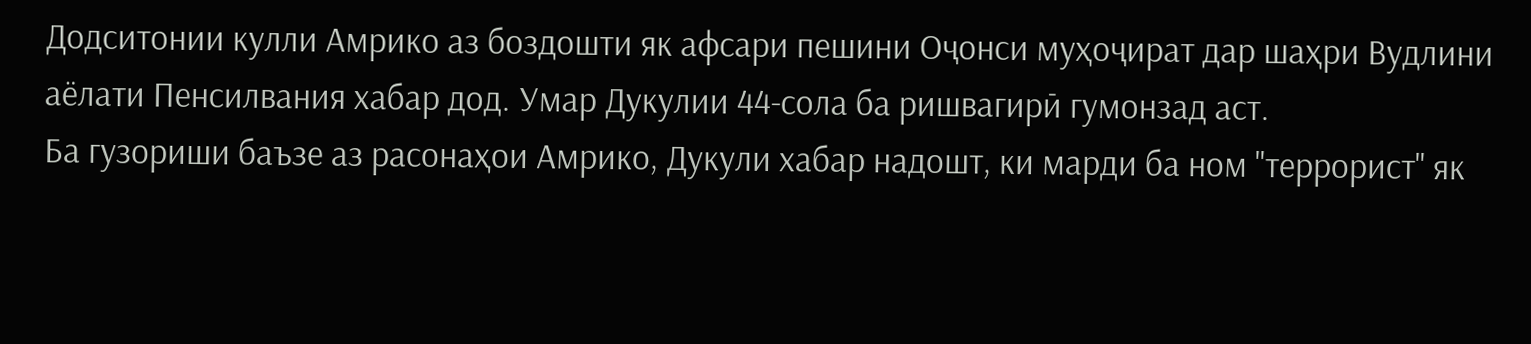Додситонии кулли Амрико аз боздошти як афсари пешини Оҷонси муҳоҷират дар шаҳри Вудлини аёлати Пенсилвания хабар дод. Умар Дукулии 44-сола ба ришвагирӣ гумонзад аст.
Ба гузориши баъзе аз расонаҳои Амрико, Дукули хабар надошт, ки марди ба ном "террорист" як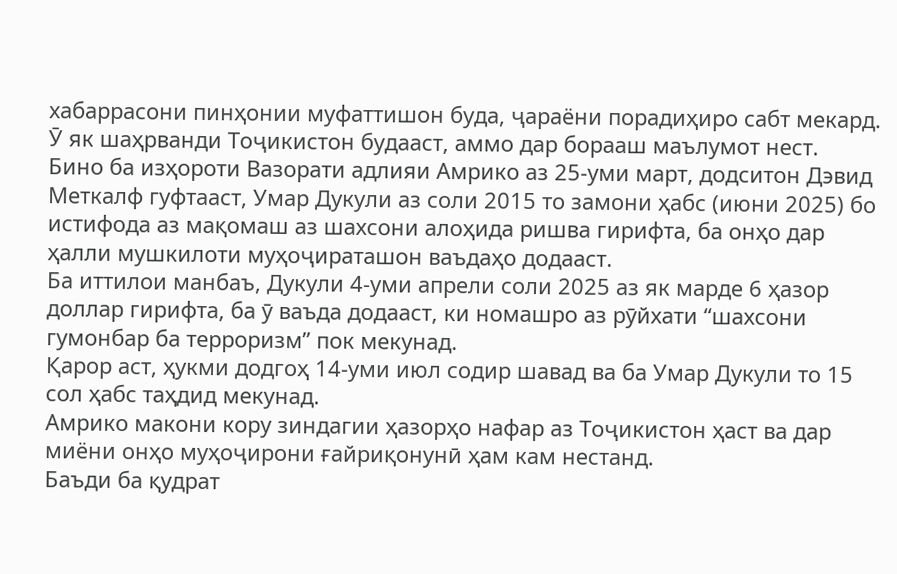хабаррасони пинҳонии муфаттишон буда, ҷараёни порадиҳиро сабт мекард. Ӯ як шаҳрванди Тоҷикистон будааст, аммо дар борааш маълумот нест.
Бино ба изҳороти Вазорати адлияи Амрико аз 25-уми март, додситон Дэвид Меткалф гуфтааст, Умар Дукули аз соли 2015 то замони ҳабс (июни 2025) бо истифода аз мақомаш аз шахсони алоҳида ришва гирифта, ба онҳо дар ҳалли мушкилоти муҳоҷираташон ваъдаҳо додааст.
Ба иттилои манбаъ, Дукули 4-уми апрели соли 2025 аз як марде 6 ҳазор доллар гирифта, ба ӯ ваъда додааст, ки номашро аз рӯйхати “шахсони гумонбар ба терроризм” пок мекунад.
Қарор аст, ҳукми додгоҳ 14-уми июл содир шавад ва ба Умар Дукули то 15 сол ҳабс таҳдид мекунад.
Амрико макони кору зиндагии ҳазорҳо нафар аз Тоҷикистон ҳаст ва дар миёни онҳо муҳоҷирони ғайриқонунӣ ҳам кам нестанд.
Баъди ба қудрат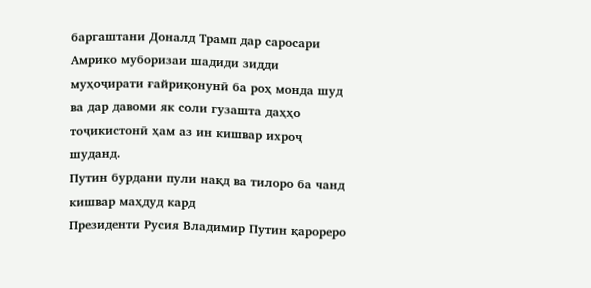баргаштани Доналд Трамп дар саросари Амрико муборизаи шадиди зидди муҳоҷирати ғайриқонунӣ ба роҳ монда шуд ва дар давоми як соли гузашта даҳҳо тоҷикистонӣ ҳам аз ин кишвар ихроҷ шуданд.
Путин бурдани пули нақд ва тилоро ба чанд кишвар маҳдуд кард
Президенти Русия Владимир Путин қарореро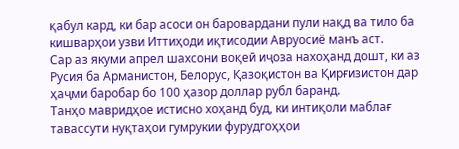қабул кард, ки бар асоси он баровардани пули нақд ва тило ба кишварҳои узви Иттиҳоди иқтисодии Авруосиё манъ аст.
Сар аз якуми апрел шахсони воқеӣ иҷоза нахоҳанд дошт, ки аз Русия ба Арманистон, Белорус, Қазоқистон ва Қирғизистон дар ҳаҷми баробар бо 100 ҳазор доллар рубл баранд.
Танҳо мавридҳое истисно хоҳанд буд, ки интиқоли маблағ тавассути нуқтаҳои гумрукии фурудгоҳҳои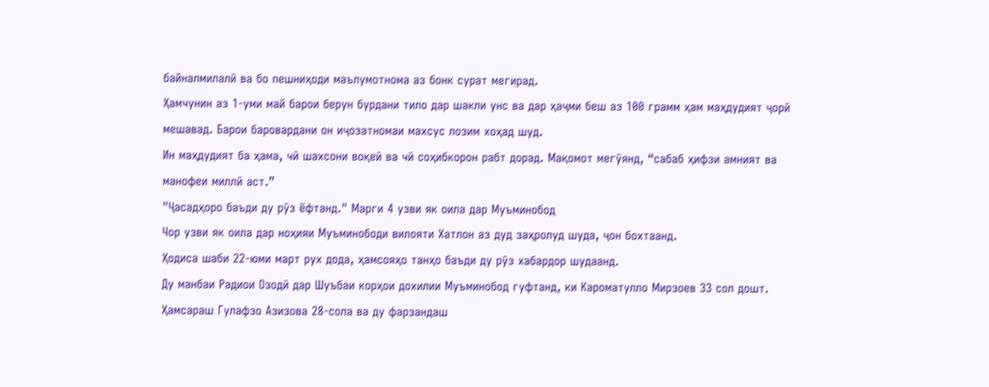байналмилалӣ ва бо пешниҳоди маълумотнома аз бонк сурат мегирад.
Ҳамчунин аз 1-уми май барои берун бурдани тило дар шакли унс ва дар ҳаҷми беш аз 100 грамм ҳам маҳдудият ҷорӣ мешавад. Барои баровардани он иҷозатномаи махсус лозим хоҳад шуд.
Ин маҳдудият ба ҳама, чӣ шахсони воқеӣ ва чӣ соҳибкорон рабт дорад. Мақомот мегӯянд, “сабаб ҳифзи амният ва манофеи миллӣ аст.”
"Ҷасадҳоро баъди ду рӯз ёфтанд." Марги 4 узви як оила дар Муъминобод
Чор узви як оила дар ноҳияи Муъминободи вилояти Хатлон аз дуд заҳролуд шуда, ҷон бохтаанд.
Ҳодиса шаби 22-юми март рух дода, ҳамсояҳо танҳо баъди ду рӯз хабардор шудаанд.
Ду манбаи Радиои Озодӣ дар Шуъбаи корҳои дохилии Муъминобод гуфтанд, ки Кароматулло Мирзоев 33 сол дошт. Ҳамсараш Гулафзо Азизова 28-сола ва ду фарзандаш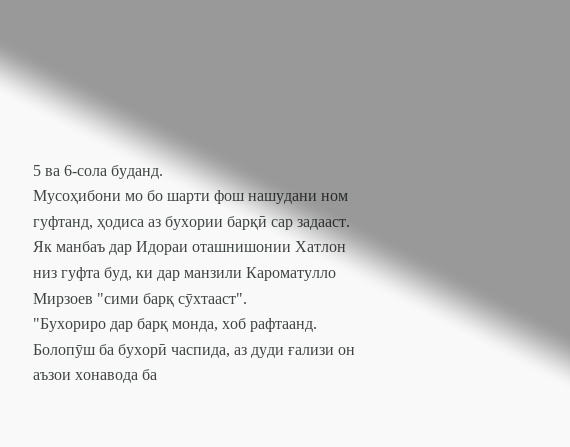5 ва 6-сола буданд.
Мусоҳибони мо бо шарти фош нашудани ном гуфтанд, ҳодиса аз бухории барқӣ сар задааст. Як манбаъ дар Идораи оташнишонии Хатлон низ гуфта буд, ки дар манзили Кароматулло Мирзоев "сими барқ сӯхтааст".
"Бухориро дар барқ монда, хоб рафтаанд. Болопӯш ба бухорӣ часпида, аз дуди ғализи он аъзои хонавода ба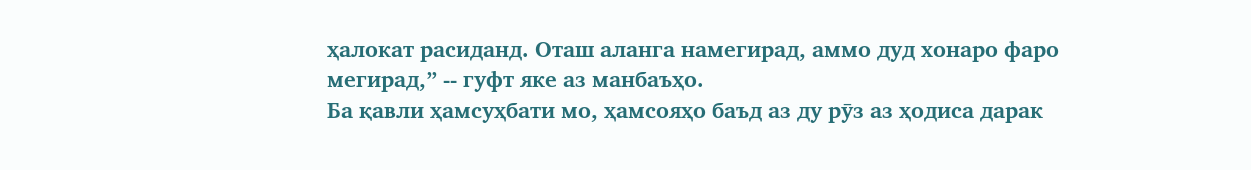ҳалокат расиданд. Оташ аланга намегирад, аммо дуд хонаро фаро мегирад,” -- гуфт яке аз манбаъҳо.
Ба қавли ҳамсуҳбати мо, ҳамсояҳо баъд аз ду рӯз аз ҳодиса дарак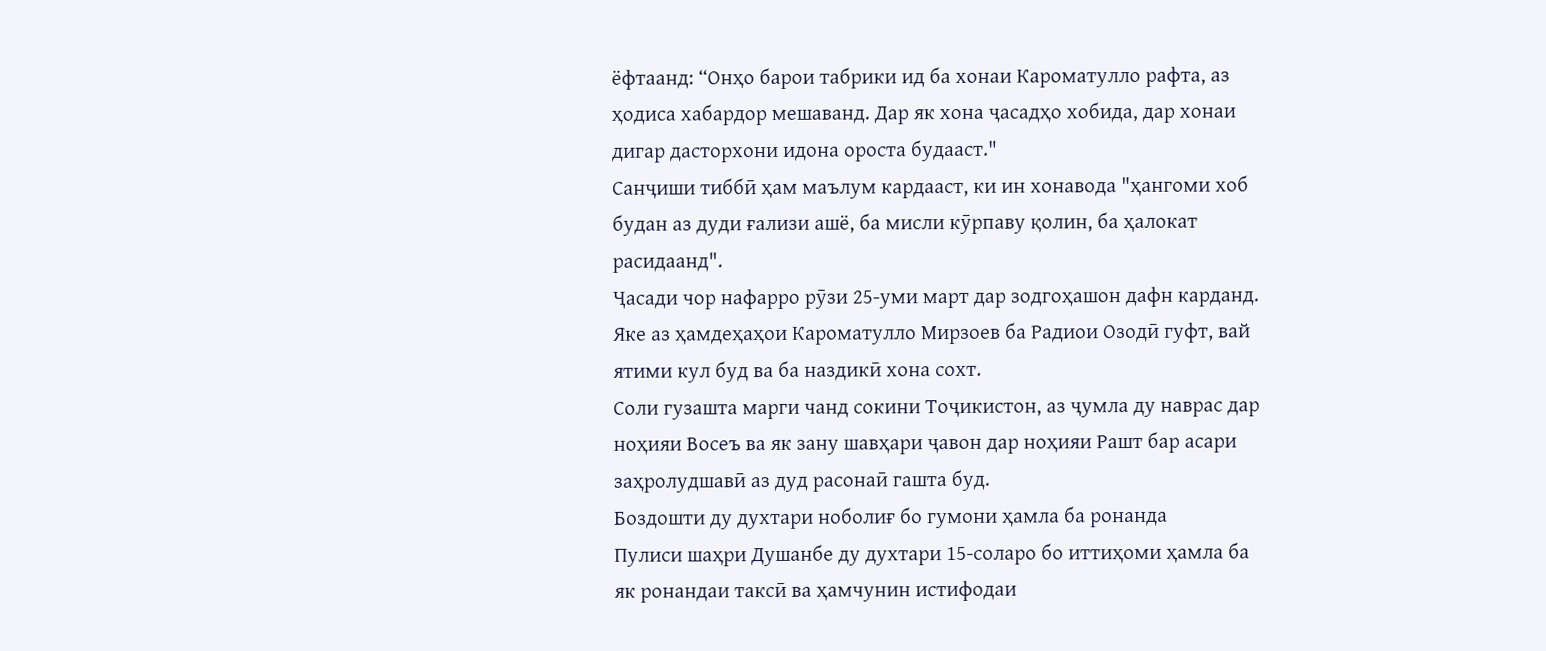ёфтаанд: “Онҳо барои табрики ид ба хонаи Кароматулло рафта, аз ҳодиса хабардор мешаванд. Дар як хона ҷасадҳо хобида, дар хонаи дигар дасторхони идона ороста будааст."
Санҷиши тиббӣ ҳам маълум кардааст, ки ин хонавода "ҳангоми хоб будан аз дуди ғализи ашё, ба мисли кӯрпаву қолин, ба ҳалокат расидаанд".
Ҷасади чор нафарро рӯзи 25-уми март дар зодгоҳашон дафн карданд.
Яке аз ҳамдеҳаҳои Кароматулло Мирзоев ба Радиои Озодӣ гуфт, вай ятими кул буд ва ба наздикӣ хона сохт.
Соли гузашта марги чанд сокини Тоҷикистон, аз ҷумла ду наврас дар ноҳияи Восеъ ва як зану шавҳари ҷавон дар ноҳияи Рашт бар асари заҳролудшавӣ аз дуд расонаӣ гашта буд.
Боздошти ду духтари ноболиғ бо гумони ҳамла ба ронанда
Пулиси шаҳри Душанбе ду духтари 15-соларо бо иттиҳоми ҳамла ба як ронандаи таксӣ ва ҳамчунин истифодаи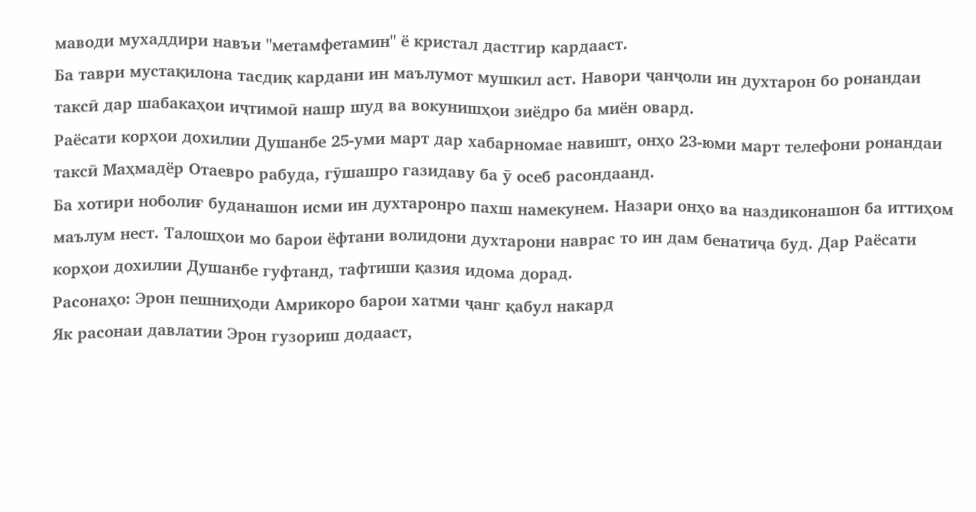маводи мухаддири навъи "метамфетамин" ё кристал дастгир кардааст.
Ба таври мустақилона тасдиқ кардани ин маълумот мушкил аст. Навори ҷанҷоли ин духтарон бо ронандаи таксӣ дар шабакаҳои иҷтимоӣ нашр шуд ва вокунишҳои зиёдро ба миён овард.
Раёсати корҳои дохилии Душанбе 25-уми март дар хабарномае навишт, онҳо 23-юми март телефони ронандаи таксӣ Маҳмадёр Отаевро рабуда, гӯшашро газидаву ба ӯ осеб расондаанд.
Ба хотири ноболиғ буданашон исми ин духтаронро пахш намекунем. Назари онҳо ва наздиконашон ба иттиҳом маълум нест. Талошҳои мо барои ёфтани волидони духтарони наврас то ин дам бенатиҷа буд. Дар Раёсати корҳои дохилии Душанбе гуфтанд, тафтиши қазия идома дорад.
Расонаҳо: Эрон пешниҳоди Амрикоро барои хатми ҷанг қабул накард
Як расонаи давлатии Эрон гузориш додааст,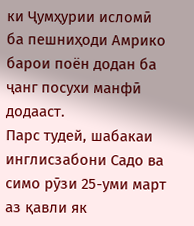ки Ҷумҳурии исломӣ ба пешниҳоди Амрико барои поён додан ба ҷанг посухи манфӣ додааст.
Парс тудей, шабакаи инглисзабони Садо ва симо рӯзи 25-уми март аз қавли як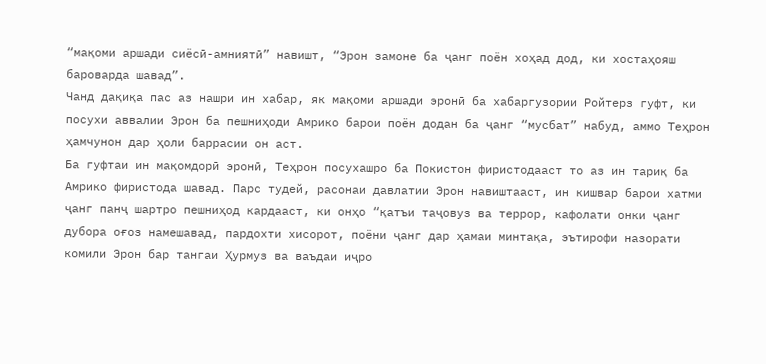“мақоми аршади сиёсӣ-амниятӣ” навишт, “Эрон замоне ба ҷанг поён хоҳад дод, ки хостаҳояш бароварда шавад”.
Чанд дақиқа пас аз нашри ин хабар, як мақоми аршади эронӣ ба хабаргузории Ройтерз гуфт, ки посухи аввалии Эрон ба пешниҳоди Амрико барои поён додан ба ҷанг “мусбат” набуд, аммо Теҳрон ҳамчунон дар ҳоли баррасии он аст.
Ба гуфтаи ин мақомдорӣ эронӣ, Теҳрон посухашро ба Покистон фиристодааст то аз ин тариқ ба Амрико фиристода шавад. Парс тудей, расонаи давлатии Эрон навиштааст, ин кишвар барои хатми ҷанг панҷ шартро пешниҳод кардааст, ки онҳо “қатъи таҷовуз ва террор, кафолати онки ҷанг дубора оғоз намешавад, пардохти хисорот, поёни ҷанг дар ҳамаи минтақа, эътирофи назорати комили Эрон бар тангаи Ҳурмуз ва ваъдаи иҷро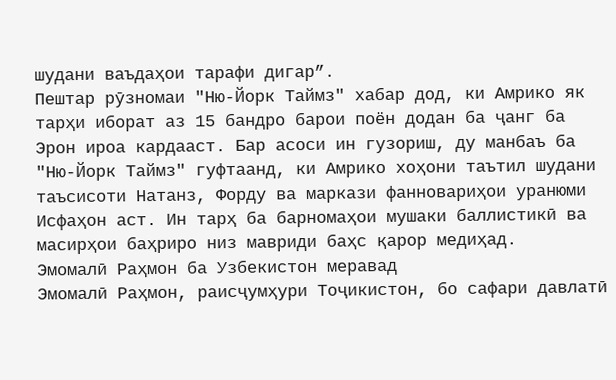шудани ваъдаҳои тарафи дигар”.
Пештар рӯзномаи "Ню-Йорк Таймз" хабар дод, ки Амрико як тарҳи иборат аз 15 бандро барои поён додан ба ҷанг ба Эрон ироа кардааст. Бар асоси ин гузориш, ду манбаъ ба "Ню-Йорк Таймз" гуфтаанд, ки Амрико хоҳони таътил шудани таъсисоти Натанз, Форду ва маркази фанновариҳои уранюми Исфаҳон аст. Ин тарҳ ба барномаҳои мушаки баллистикӣ ва масирҳои баҳриро низ мавриди баҳс қарор медиҳад.
Эмомалӣ Раҳмон ба Узбекистон меравад
Эмомалӣ Раҳмон, раисҷумҳури Тоҷикистон, бо сафари давлатӣ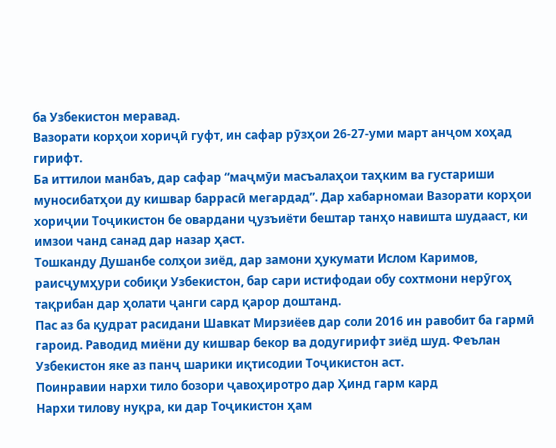ба Узбекистон меравад.
Вазорати корҳои хориҷӣ гуфт, ин сафар рӯзҳои 26-27-уми март анҷом хоҳад гирифт.
Ба иттилои манбаъ, дар сафар “маҷмӯи масъалаҳои таҳким ва густариши муносибатҳои ду кишвар баррасӣ мегардад”. Дар хабарномаи Вазорати корҳои хориҷии Тоҷикистон бе овардани ҷузъиёти бештар танҳо навишта шудааст, ки имзои чанд санад дар назар ҳаст.
Тошканду Душанбе солҳои зиёд, дар замони ҳукумати Ислом Каримов, раисҷумҳури собиқи Узбекистон, бар сари истифодаи обу сохтмони нерӯгоҳ тақрибан дар ҳолати ҷанги сард қарор доштанд.
Пас аз ба қудрат расидани Шавкат Мирзиёев дар соли 2016 ин равобит ба гармӣ гароид. Раводид миёни ду кишвар бекор ва додугирифт зиёд шуд. Феълан Узбекистон яке аз панҷ шарики иқтисодии Тоҷикистон аст.
Поинравии нархи тило бозори ҷавоҳиротро дар Ҳинд гарм кард
Нархи тилову нуқра, ки дар Тоҷикистон ҳам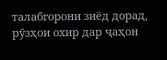талабгорони зиёд дорад, рӯзҳои охир дар ҷаҳон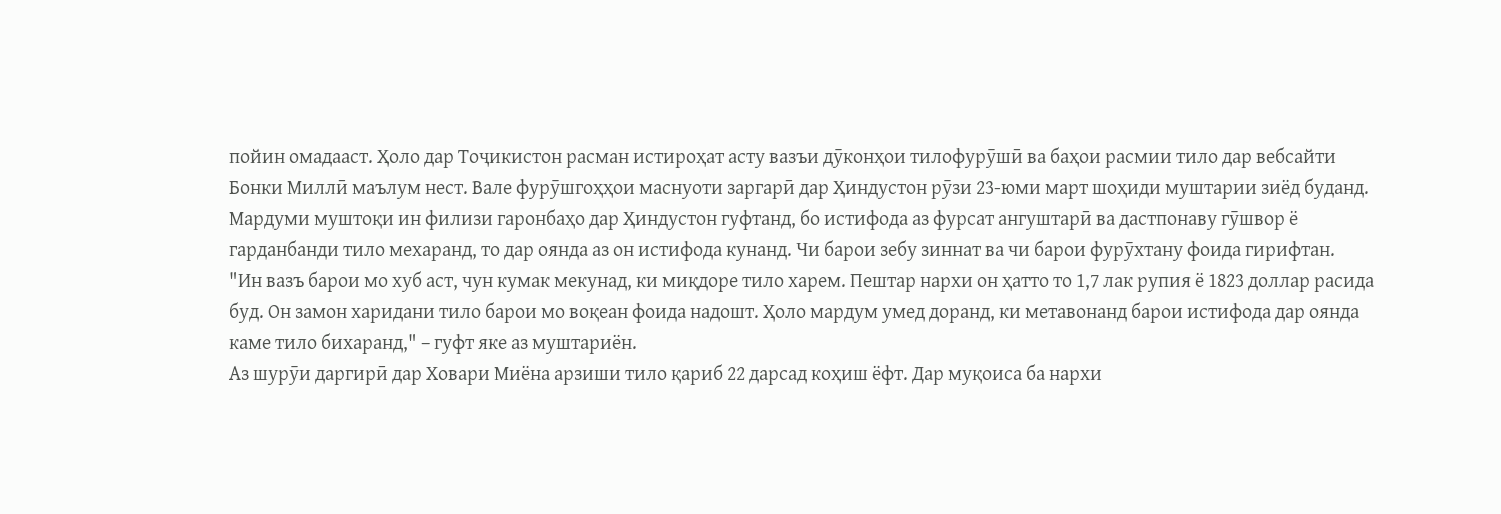пойин омадааст. Ҳоло дар Тоҷикистон расман истироҳат асту вазъи дӯконҳои тилофурӯшӣ ва баҳои расмии тило дар вебсайти Бонки Миллӣ маълум нест. Вале фурӯшгоҳҳои маснуоти заргарӣ дар Ҳиндустон рӯзи 23-юми март шоҳиди муштарии зиёд буданд.
Мардуми муштоқи ин филизи гаронбаҳо дар Ҳиндустон гуфтанд, бо истифода аз фурсат ангуштарӣ ва дастпонаву гӯшвор ё гарданбанди тило мехаранд, то дар оянда аз он истифода кунанд. Чи барои зебу зиннат ва чи барои фурӯхтану фоида гирифтан.
"Ин вазъ барои мо хуб аст, чун кумак мекунад, ки миқдоре тило харем. Пештар нархи он ҳатто то 1,7 лак рупия ё 1823 доллар расида буд. Он замон харидани тило барои мо воқеан фоида надошт. Ҳоло мардум умед доранд, ки метавонанд барои истифода дар оянда каме тило бихаранд," – гуфт яке аз муштариён.
Аз шурӯи даргирӣ дар Ховари Миёна арзиши тило қариб 22 дарсад коҳиш ёфт. Дар муқоиса ба нархи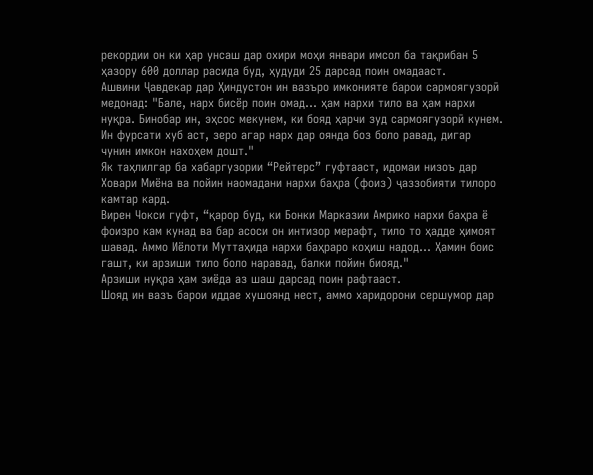рекордии он ки ҳар унсаш дар охири моҳи январи имсол ба тақрибан 5 ҳазору 600 доллар расида буд, ҳудуди 25 дарсад поин омадааст.
Ашвини Ҷавдекар дар Ҳиндустон ин вазъро имконияте барои сармоягузорӣ медонад: "Бале, нарх бисёр поин омад... ҳам нархи тило ва ҳам нархи нуқра. Бинобар ин, эҳсос мекунем, ки бояд ҳарчи зуд сармоягузорӣ кунем. Ин фурсати хуб аст, зеро агар нарх дар оянда боз боло равад, дигар чунин имкон нахоҳем дошт."
Як таҳлилгар ба хабаргузории “Рейтерс” гуфтааст, идомаи низоъ дар Ховари Миёна ва пойин наомадани нархи баҳра (фоиз) ҷаззобияти тилоро камтар кард.
Вирен Чокси гуфт, “қарор буд, ки Бонки Марказии Амрико нархи баҳра ё фоизро кам кунад ва бар асоси он интизор мерафт, тило то ҳадде ҳимоят шавад. Аммо Иёлоти Муттаҳида нархи баҳраро коҳиш надод... Ҳамин боис гашт, ки арзиши тило боло наравад, балки пойин биояд."
Арзиши нуқра ҳам зиёда аз шаш дарсад поин рафтааст.
Шояд ин вазъ барои иддае хушоянд нест, аммо харидорони сершумор дар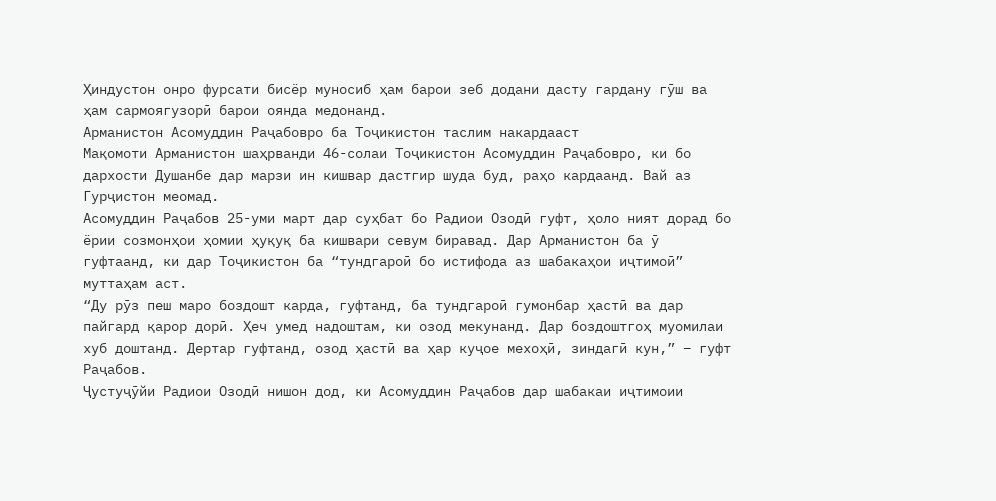Ҳиндустон онро фурсати бисёр муносиб ҳам барои зеб додани дасту гардану гӯш ва ҳам сармоягузорӣ барои оянда медонанд.
Арманистон Асомуддин Раҷабовро ба Тоҷикистон таслим накардааст
Мақомоти Арманистон шаҳрванди 46-солаи Тоҷикистон Асомуддин Раҷабовро, ки бо дархости Душанбе дар марзи ин кишвар дастгир шуда буд, раҳо кардаанд. Вай аз Гурҷистон меомад.
Асомуддин Раҷабов 25-уми март дар суҳбат бо Радиои Озодӣ гуфт, ҳоло ният дорад бо ёрии созмонҳои ҳомии ҳуқуқ ба кишвари севум биравад. Дар Арманистон ба ӯ гуфтаанд, ки дар Тоҷикистон ба “тундгароӣ бо истифода аз шабакаҳои иҷтимоӣ” муттаҳам аст.
“Ду рӯз пеш маро боздошт карда, гуфтанд, ба тундгароӣ гумонбар ҳастӣ ва дар пайгард қарор дорӣ. Ҳеч умед надоштам, ки озод мекунанд. Дар боздоштгоҳ муомилаи хуб доштанд. Дертар гуфтанд, озод ҳастӣ ва ҳар куҷое мехоҳӣ, зиндагӣ кун,” – гуфт Раҷабов.
Ҷустуҷӯйи Радиои Озодӣ нишон дод, ки Асомуддин Раҷабов дар шабакаи иҷтимоии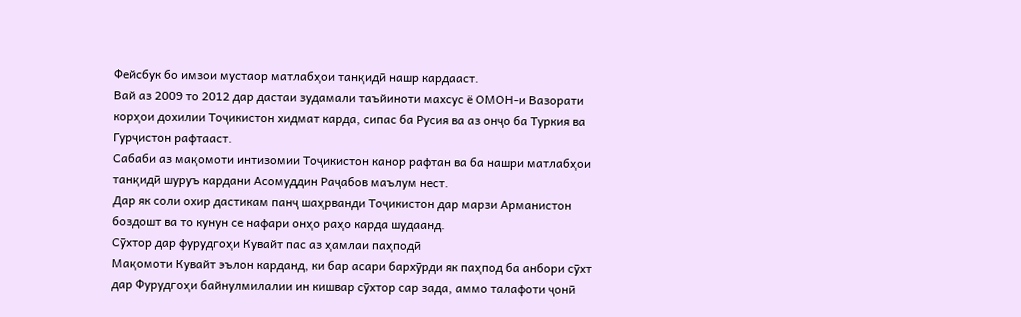Фейсбук бо имзои мустаор матлабҳои танқидӣ нашр кардааст.
Вай аз 2009 то 2012 дар дастаи зудамали таъйиноти махсус ё ОМОН-и Вазорати корҳои дохилии Тоҷикистон хидмат карда, сипас ба Русия ва аз онҷо ба Туркия ва Гурҷистон рафтааст.
Сабаби аз мақомоти интизомии Тоҷикистон канор рафтан ва ба нашри матлабҳои танқидӣ шуруъ кардани Асомуддин Раҷабов маълум нест.
Дар як соли охир дастикам панҷ шаҳрванди Тоҷикистон дар марзи Арманистон боздошт ва то кунун се нафари онҳо раҳо карда шудаанд.
Сӯхтор дар фурудгоҳи Кувайт пас аз ҳамлаи паҳподӣ
Мақомоти Кувайт эълон карданд, ки бар асари бархӯрди як паҳпод ба анбори сӯхт дар Фурудгоҳи байнулмилалии ин кишвар сӯхтор сар зада, аммо талафоти ҷонӣ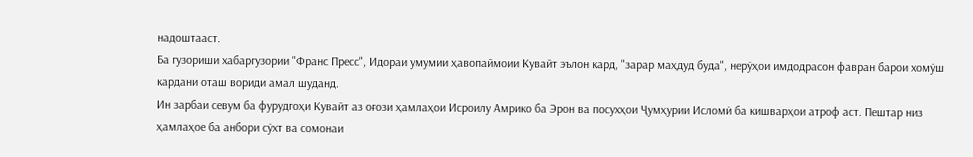надоштааст.
Ба гузориши хабаргузории "Франс Пресс", Идораи умумии ҳавопаймоии Кувайт эълон кард, "зарар маҳдуд буда", нерӯҳои имдодрасон фавран барои хомӯш кардани оташ вориди амал шуданд.
Ин зарбаи севум ба фурудгоҳи Кувайт аз оғози ҳамлаҳои Исроилу Амрико ба Эрон ва посухҳои Ҷумҳурии Исломӣ ба кишварҳои атроф аст. Пештар низ ҳамлаҳое ба анбори сӯхт ва сомонаи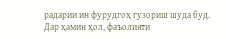радарии ин фурудгоҳ гузориш шуда буд.
Дар ҳамин ҳол, фаъолияти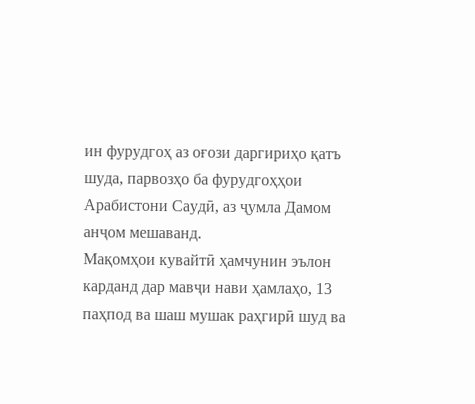ин фурудгоҳ аз оғози даргириҳо қатъ шуда, парвозҳо ба фурудгоҳҳои Арабистони Саудӣ, аз ҷумла Дамом анҷом мешаванд.
Мақомҳои кувайтӣ ҳамчунин эълон карданд дар мавҷи нави ҳамлаҳо, 13 паҳпод ва шаш мушак раҳгирӣ шуд ва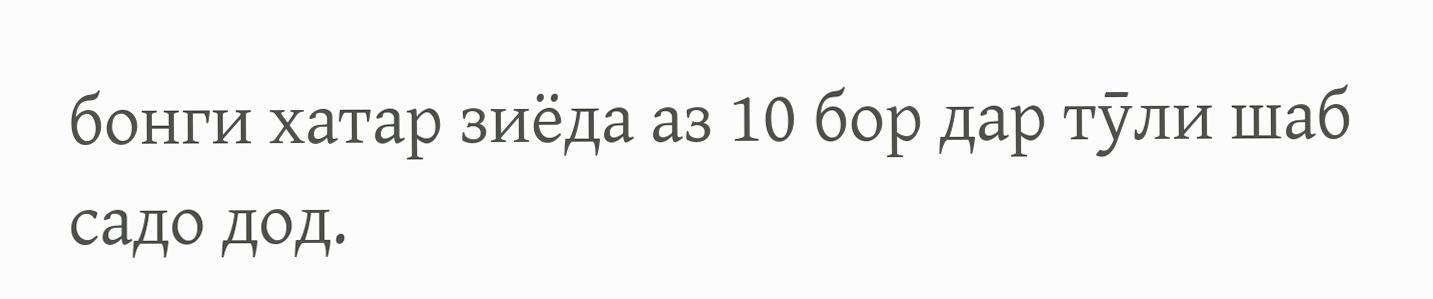бонги хатар зиёда аз 10 бор дар тӯли шаб садо дод.